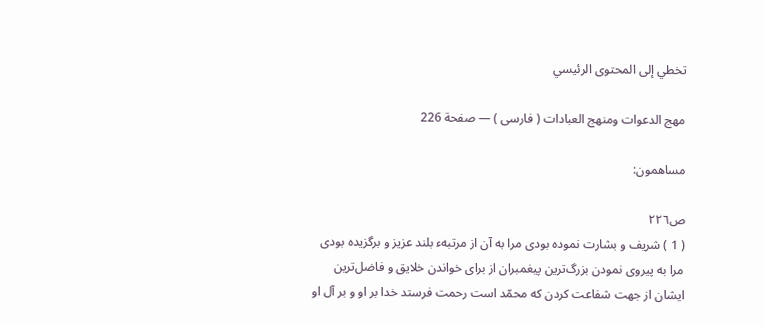تخطي إلى المحتوى الرئيسي

مهج الدعوات ومنهج العبادات ( فارسى ) — صفحة 226

مساهمون:

ص٢٢٦
( 1 ) شريف و بشارت نموده بودى مرا به آن از مرتبهء بلند عزيز و برگزيده بودى مرا به پيروى نمودن بزرگ‌ترين پيغمبران از براى خواندن خلايق و فاضل‌ترين ايشان از جهت شفاعت كردن كه محمّد است رحمت فرستد خدا بر او و بر آل او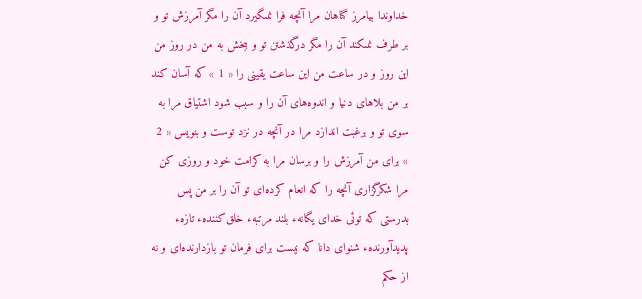خداوندا بيامرز گناهان مرا آنچه فرا نمىگيرد آن را مگر آمرزش تو و بر طرف نمىكند آن را مگر درگذشتن تو و ببخش به من در روز من اين روز و در ساعت من اين ساعت يقينى را « 1 » كه آسان كند بر من بلاهاى دنيا و اندوه‌هاى آن را و سبب شود اشتياق مرا به سوى تو و برغبت اندازد مرا در آنچه در نزد توست و بنويس « 2 » براى من آمرزش را و برسان مرا به كرامت خود و روزى كن مرا شكرگزارى آنچه را كه انعام كرده‌اى تو آن را بر من پس بدرستى كه توئى خداى يگانهء بلند مرتبهء خلق‌كنندهء تازهء پديدآورندهء شنواى دانا كه نيست براى فرمان تو بازدارنده‌اى و نه از حكم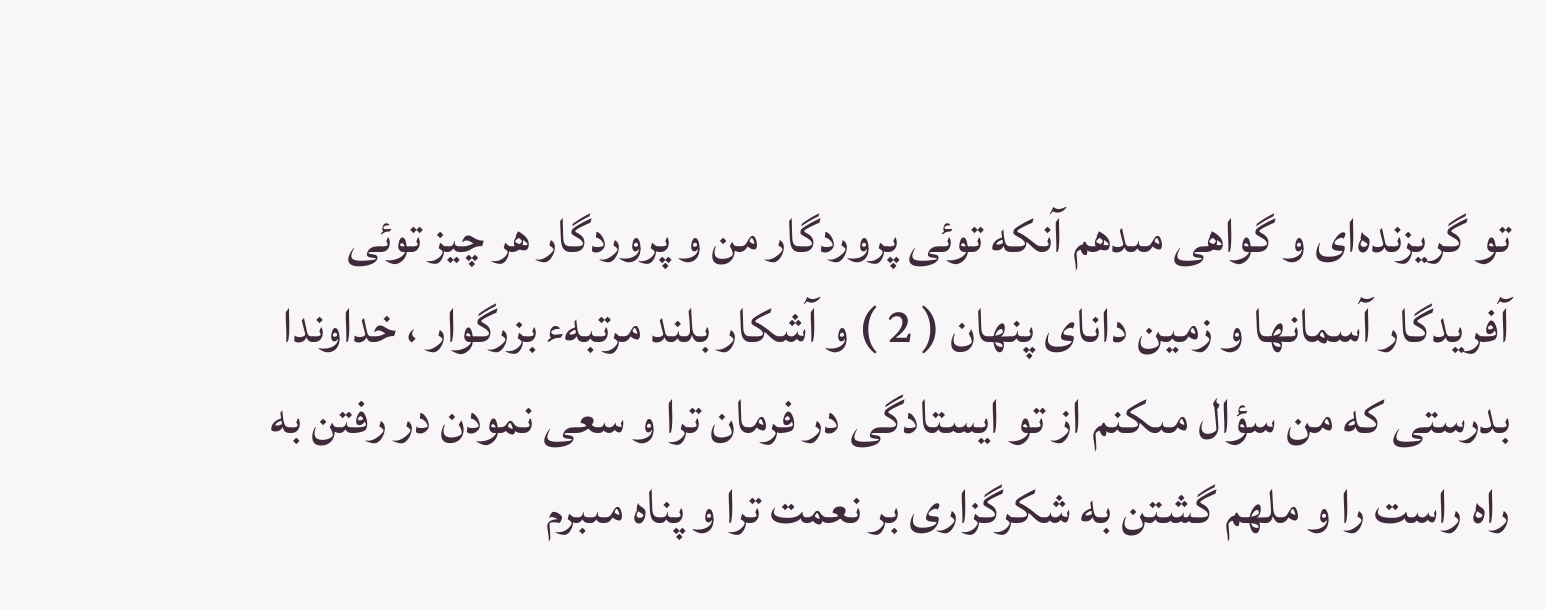تو گريزنده‌اى و گواهى مىدهم آنكه توئى پروردگار من و پروردگار هر چيز توئى آفريدگار آسمانها و زمين داناى پنهان ( 2 ) و آشكار بلند مرتبهء بزرگوار ، خداوندا بدرستى كه من سؤال مىكنم از تو ايستادگى در فرمان ترا و سعى نمودن در رفتن به راه راست را و ملهم گشتن به شكرگزارى بر نعمت ترا و پناه مىبرم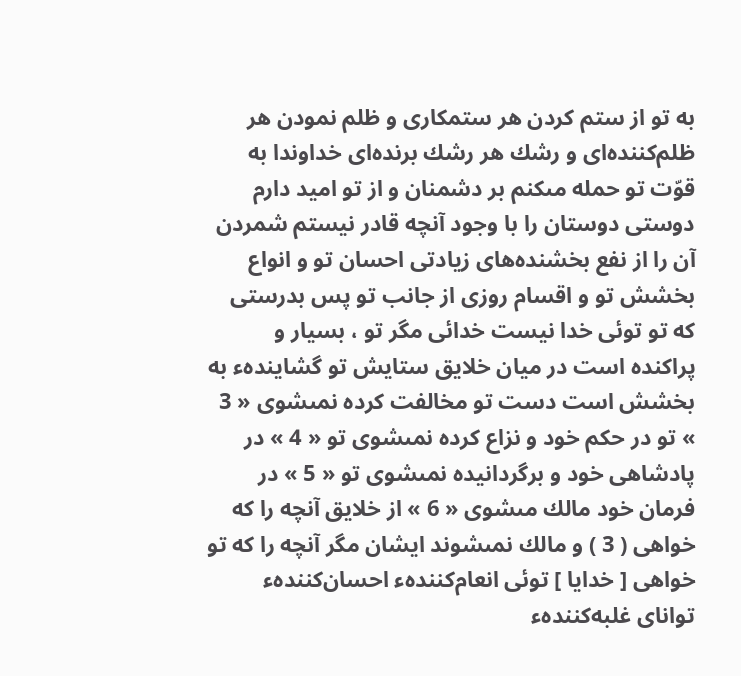به تو از ستم كردن هر ستمكارى و ظلم نمودن هر ظلم‌كننده‌اى و رشك هر رشك برنده‌اى خداوندا به قوّت تو حمله مىكنم بر دشمنان و از تو اميد دارم دوستى دوستان را با وجود آنچه قادر نيستم شمردن آن را از نفع بخشنده‌هاى زيادتى احسان تو و انواع بخشش تو و اقسام روزى از جانب تو پس بدرستى كه تو توئى خدا نيست خدائى مگر تو ، بسيار و پراكنده است در ميان خلايق ستايش تو گشايندهء به بخشش است دست تو مخالفت كرده نمىشوى « 3 » تو در حكم خود و نزاع كرده نمىشوى تو « 4 » در پادشاهى خود و برگردانيده نمىشوى تو « 5 » در فرمان خود مالك مىشوى « 6 » از خلايق آنچه را كه خواهى ( 3 ) و مالك نمىشوند ايشان مگر آنچه را كه تو خواهى [ خدايا ] توئى انعام‌كنندهء احسان‌كنندهء تواناى غلبه‌كنندهء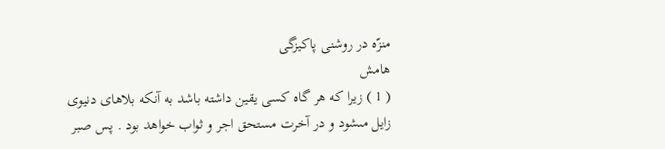منزّه در روشنى پاكيزگى
هامش
( 1 ) زيرا كه هر گاه كسى يقين داشته باشد به آنكه بلاهاى دنيوى زايل مىشود و در آخرت مستحق اجر و ثواب خواهد بود . پس صبر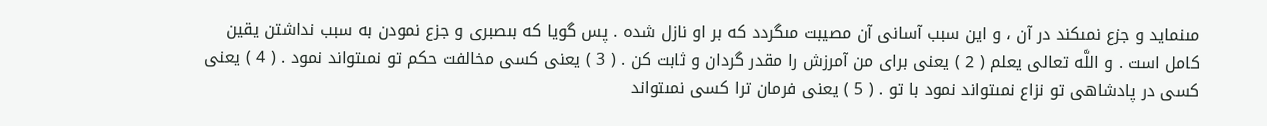مىنمايد و جزع نمىكند در آن ، و اين سبب آسانى آن مصيبت مىگردد كه بر او نازل شده . پس گويا كه بىصبرى و جزع نمودن به سبب نداشتن يقين كامل است . و اللَّه تعالى يعلم ( 2 ) يعنى براى من آمرزش را مقدر گردان و ثابت كن . ( 3 ) يعنى كسى مخالفت حكم تو نمىتواند نمود . ( 4 ) يعنى كسى در پادشاهى تو نزاع نمىتواند نمود با تو . ( 5 ) يعنى فرمان ترا كسى نمىتواند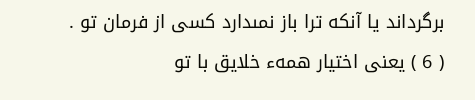برگرداند يا آنكه ترا باز نمىدارد كسى از فرمان تو . ( 6 ) يعنى اختيار همهء خلايق با تو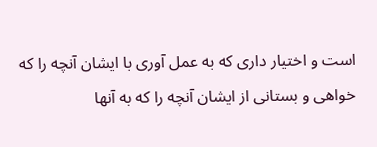است و اختيار دارى كه به عمل آورى با ايشان آنچه را كه خواهى و بستانى از ايشان آنچه را كه به آنها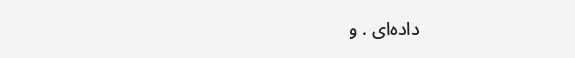داده‌اى . و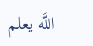اللَّه يعلم